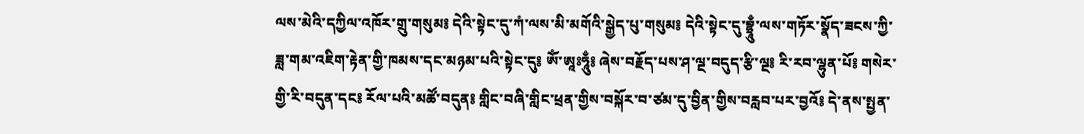ལས་མེའི་དཀྱིལ་འཁོར་གྲུ་གསུམ༔ དེའི་སྟེང་དུ་ཀཾ་ལས་མི་མགོའི་སྒྱེད་པུ་གསུམ༔ དེའི་སྟེང་དུ་བྷྲཱུྃ་ལས་གཏོར་སྣོད་ཟངས་ཀྱི་ཟླ་གམ་འཇིག་རྟེན་གྱི་ཁམས་དང་མཉམ་པའི་སྟེང་དུ༔ ཨོཾ་ཨཱཿཧཱུྃ༔ ཞེས་བརྗོད་པས་ཤ་ལྔ་བདུད་རྩི་ལྔ༔ རི་རབ་ལྷུན་པོ༔ གསེར་གྱི་རི་བདུན་དང༔ རོལ་པའི་མཚོ་བདུན༔ གླིང་བཞི་གླིང་ཕྲན་གྱིས་བསྐོར་བ་ཙམ་དུ་བྱིན་གྱིས་བརླབ་པར་བྱའོ༔ དེ་ནས་སྤྱན་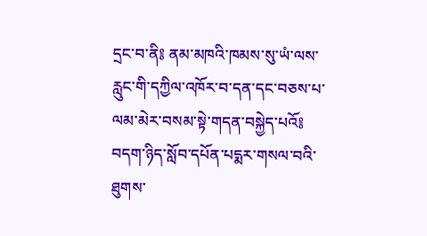དྲང་བ་ནི༔ ནམ་མཁའི་ཁམས་སུ་ཡཾ་ལས་རླུང་གི་དཀྱིལ་འཁོར་བ་དན་དང་བཅས་པ་ལམ་མེར་བསམ་སྟེ་གདན་བསྐྱེད་པའོ༔ བདག་ཉིད་སློབ་དཔོན་པདྨར་གསལ་བའི་ཐུགས་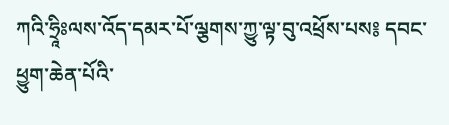ཀའི་ཧྲཱིཿལས་འོད་དམར་པོ་ལྕགས་ཀྱུ་ལྟ་བུ་འཕྲོས་པས༔ དབང་ཕྱུག་ཆེན་པོའི་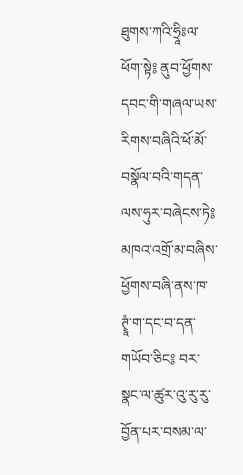ཐུགས་ཀའི་ཧྲཱིཿལ་ཕོག་སྟེ༔ ནུབ་ཕྱོགས་དབང་གི་གཞལ་ཡས་རིགས་བཞིའི་ཕོ་མོ་བསྣོལ་བའི་གདན་ལས་ཧུར་བཞེངས་ཏེ༔ མཁའ་འགྲོ་མ་བཞིས་ཕྱོགས་བཞི་ནས་ཁ་ཊྭཱཾ་ག་དང་བ་དན་གཡོབ་ཅིང༔ བར་སྣང་ལ་ཚུར་འུ་རུ་རུ་བྱོན་པར་བསམ་ལ་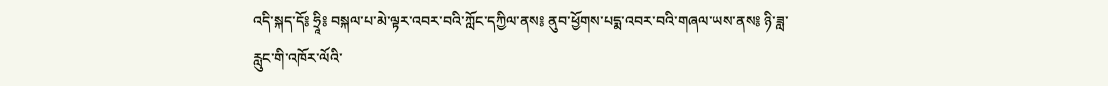འདི་སྐད་དོ༔ ཧྲཱི༔ བསྐལ་པ་མེ་ལྟར་འབར་བའི་ཀློང་དཀྱིལ་ནས༔ ནུབ་ཕྱོགས་པདྨ་འབར་བའི་གཞལ་ཡས་ནས༔ ཉི་ཟླ་རླུང་གི་འཁོར་ལོའི་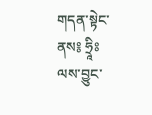གདན་སྟེང་ནས༔ ཧྲཱིཿལས་བྱུང་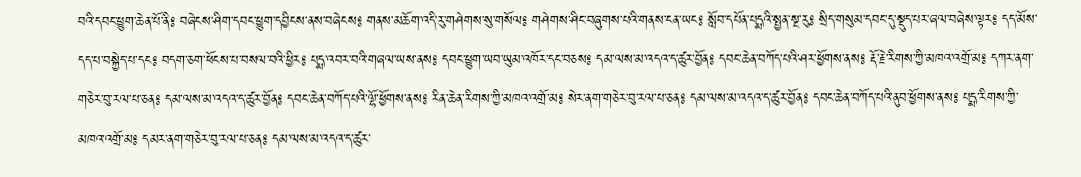བའི་དབང་ཕྱུག་ཆེན་པོ་ནི༔ བཞེངས་ཤིག་དབང་ཕྱུག་དབྱིངས་ནས་བཞེངས༔ གནས་མཆོག་འདི་རུ་གཤེགས་སུ་གསོལ༔ གཤེགས་ཤིང་བཞུགས་པའི་གནས་ངན་ཡང༔ སློབ་དཔོན་པདྨའི་སྤྱན་སྔ་རུ༔ སྲིད་གསུམ་དབང་དུ་སྡུད་པར་ཞལ་བཞེས་ལྟར༔ དད་མོས་དད་པ་བསྐྱེད་པ་དང༔ བདག་ཅག་ཕོངས་པ་བསལ་བའི་ཕྱིར༔ པདྨ་འབར་བའི་གཞལ་ཡས་ནས༔ དབང་ཕྱུག་ཡབ་ཡུམ་འཁོར་དང་བཅས༔ དམ་ལས་མ་འདའ་ད་ཚུར་བྱོན༔ དབང་ཆེན་བཀོད་པའི་ཤར་ཕྱོགས་ནས༔ རྡོ་རྗེ་རིགས་ཀྱི་མཁའ་འགྲོ་མ༔ དཀར་ནག་གཅེར་བུ་རལ་པ་ཅན༔ དམ་ལས་མ་འདའ་ད་ཚུར་བྱོན༔ དབང་ཆེན་བཀོད་པའི་ལྷོ་ཕྱོགས་ནས༔ རིན་ཆེན་རིགས་ཀྱི་མཁའ་འགྲོ་མ༔ སེར་ནག་གཅེར་བུ་རལ་པ་ཅན༔ དམ་ལས་མ་འདའ་ད་ཚུར་བྱོན༔ དབང་ཆེན་བཀོད་པའི་ནུབ་ཕྱོགས་ནས༔ པདྨ་རིགས་ཀྱི་མཁའ་འགྲོ་མ༔ དམར་ནག་གཅེར་བུ་རལ་པ་ཅན༔ དམ་ལས་མ་འདའ་ད་ཚུར་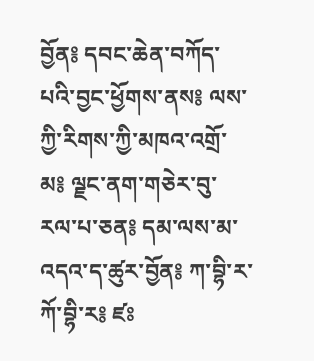བྱོན༔ དབང་ཆེན་བཀོད་པའི་བྱང་ཕྱོགས་ནས༔ ལས་ཀྱི་རིགས་ཀྱི་མཁའ་འགྲོ་མ༔ ལྗང་ནག་གཅེར་བུ་རལ་པ་ཅན༔ དམ་ལས་མ་འདའ་ད་ཚུར་བྱོན༔ ཀ་བྷི་ར་ཀོ་བྷི་ར༔ ཛཿ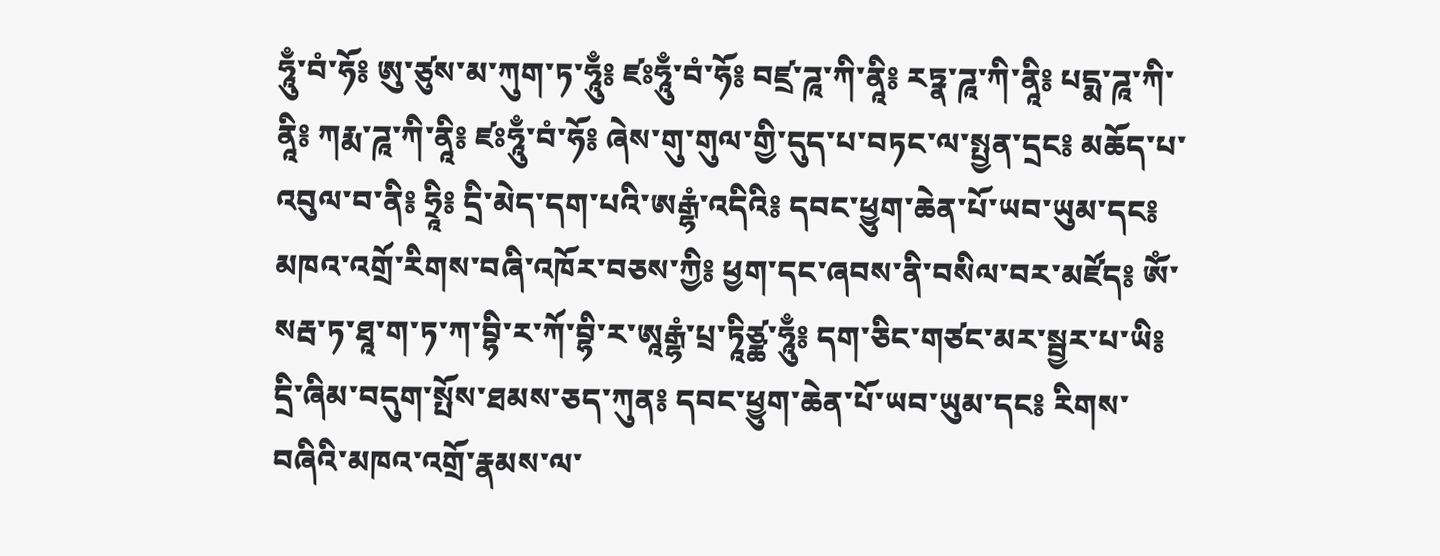ཧཱུྃ་བཾ་ཧོ༔ ཨུ་ཙུས་མ་ཀུག་ཏ་ཧཱུྃ༔ ཛཿཧཱུྃ་བཾ་ཧོ༔ བཛྲ་ཌཱ་ཀི་ནཱི༔ རཏྣ་ཌཱ་ཀི་ནཱི༔ པདྨ་ཌཱ་ཀི་ནཱི༔ ཀརྨ་ཌཱ་ཀི་ནཱི༔ ཛཿཧཱུྃ་བཾ་ཧོ༔ ཞེས་གུ་གུལ་གྱི་དུད་པ་བཏང་ལ་སྤྱན་དྲང༔ མཆོད་པ་འབུལ་བ་ནི༔ ཧྲཱི༔ དྲི་མེད་དག་པའི་ཨརྒྷཾ་འདིའི༔ དབང་ཕྱུག་ཆེན་པོ་ཡབ་ཡུམ་དང༔ མཁའ་འགྲོ་རིགས་བཞི་འཁོར་བཅས་ཀྱི༔ ཕྱག་དང་ཞབས་ནི་བསིལ་བར་མཛོད༔ ཨོཾ་སརྦ་ཏ་ཐཱ་ག་ཏ་ཀ་བྷི་ར་ཀོ་བྷི་ར་ཨཱརྒྷཾ་པྲ་ཏཱིཙྪ་ཧཱུྃ༔ དག་ཅིང་གཙང་མར་སྦྱར་པ་ཡི༔ དྲི་ཞིམ་བདུག་སྤོས་ཐམས་ཅད་ཀུན༔ དབང་ཕྱུག་ཆེན་པོ་ཡབ་ཡུམ་དང༔ རིགས་བཞིའི་མཁའ་འགྲོ་རྣམས་ལ་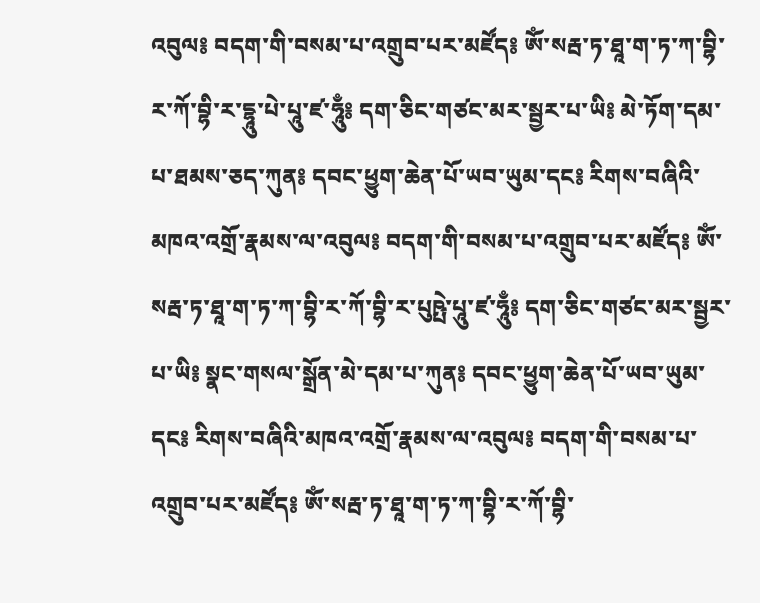འབུལ༔ བདག་གི་བསམ་པ་འགྲུབ་པར་མཛོད༔ ཨོཾ་སརྦ་ཏ་ཐཱ་ག་ཏ་ཀ་བྷི་ར་ཀོ་བྷི་ར་དྷཱུ་པེ་པཱུ་ཛ་ཧཱུྃ༔ དག་ཅིང་གཙང་མར་སྦྱར་པ་ཡི༔ མེ་ཏོག་དམ་པ་ཐམས་ཅད་ཀུན༔ དབང་ཕྱུག་ཆེན་པོ་ཡབ་ཡུམ་དང༔ རིགས་བཞིའི་མཁའ་འགྲོ་རྣམས་ལ་འབུལ༔ བདག་གི་བསམ་པ་འགྲུབ་པར་མཛོད༔ ཨོཾ་སརྦ་ཏ་ཐཱ་ག་ཏ་ཀ་བྷི་ར་ཀོ་བྷི་ར་པུཥྤེ་པཱུ་ཛ་ཧཱུྃ༔ དག་ཅིང་གཙང་མར་སྦྱར་པ་ཡི༔ སྣང་གསལ་སྒྲོན་མེ་དམ་པ་ཀུན༔ དབང་ཕྱུག་ཆེན་པོ་ཡབ་ཡུམ་དང༔ རིགས་བཞིའི་མཁའ་འགྲོ་རྣམས་ལ་འབུལ༔ བདག་གི་བསམ་པ་འགྲུབ་པར་མཛོད༔ ཨོཾ་སརྦ་ཏ་ཐཱ་ག་ཏ་ཀ་བྷི་ར་ཀོ་བྷི་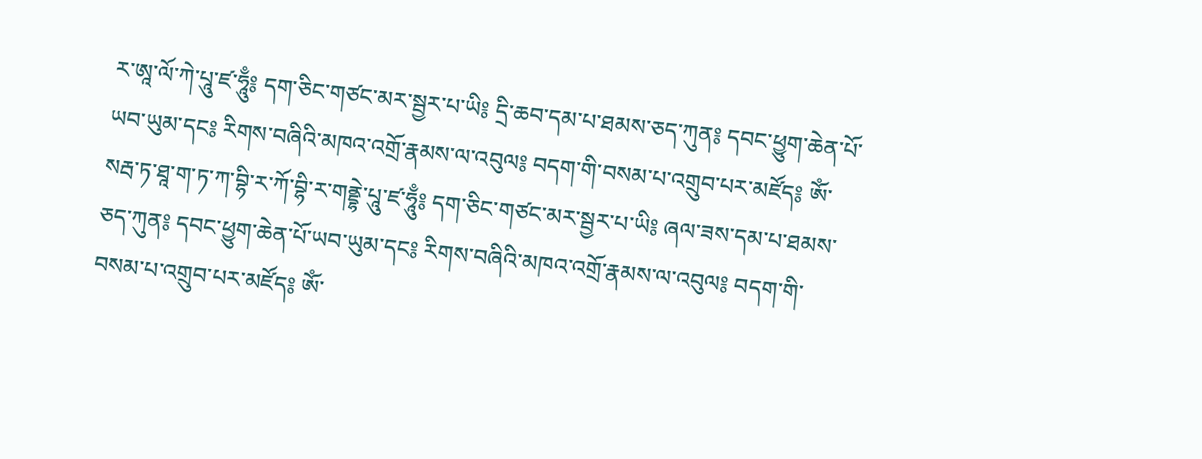ར་ཨཱ་ལོ་ཀེ་པཱུ་ཛ་ཧཱུྃ༔ དག་ཅིང་གཙང་མར་སྦྱར་པ་ཡི༔ དྲི་ཆབ་དམ་པ་ཐམས་ཅད་ཀུན༔ དབང་ཕྱུག་ཆེན་པོ་ཡབ་ཡུམ་དང༔ རིགས་བཞིའི་མཁའ་འགྲོ་རྣམས་ལ་འབུལ༔ བདག་གི་བསམ་པ་འགྲུབ་པར་མཛོད༔ ཨོཾ་སརྦ་ཏ་ཐཱ་ག་ཏ་ཀ་བྷི་ར་ཀོ་བྷི་ར་གནྡྷེ་པཱུ་ཛ་ཧཱུྃ༔ དག་ཅིང་གཙང་མར་སྦྱར་པ་ཡི༔ ཞལ་ཟས་དམ་པ་ཐམས་ཅད་ཀུན༔ དབང་ཕྱུག་ཆེན་པོ་ཡབ་ཡུམ་དང༔ རིགས་བཞིའི་མཁའ་འགྲོ་རྣམས་ལ་འབུལ༔ བདག་གི་བསམ་པ་འགྲུབ་པར་མཛོད༔ ཨོཾ་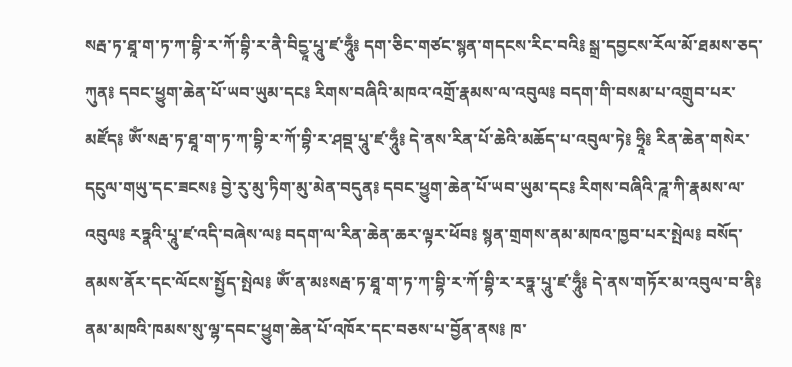སརྦ་ཏ་ཐཱ་ག་ཏ་ཀ་བྷི་ར་ཀོ་བྷི་ར་ནཻ་བིདྱཱ་པཱུ་ཛ་ཧཱུྃ༔ དག་ཅིང་གཙང་སྙན་གདངས་རིང་བའི༔ སྒྲ་དབྱངས་རོལ་མོ་ཐམས་ཅད་ཀུན༔ དབང་ཕྱུག་ཆེན་པོ་ཡབ་ཡུམ་དང༔ རིགས་བཞིའི་མཁའ་འགྲོ་རྣམས་ལ་འབུལ༔ བདག་གི་བསམ་པ་འགྲུབ་པར་མཛོད༔ ཨོཾ་སརྦ་ཏ་ཐཱ་ག་ཏ་ཀ་བྷི་ར་ཀོ་བྷི་ར་ཤབྡ་པཱུ་ཛ་ཧཱུྃ༔ དེ་ནས་རིན་པོ་ཆེའི་མཆོད་པ་འབུལ་ཏེ༔ ཧྲཱི༔ རིན་ཆེན་གསེར་དངུལ་གཡུ་དང་ཟངས༔ བྱེ་རུ་མུ་ཏིག་མུ་མེན་བདུན༔ དབང་ཕྱུག་ཆེན་པོ་ཡབ་ཡུམ་དང༔ རིགས་བཞིའི་ཌཱ་ཀི་རྣམས་ལ་འབུལ༔ རཏྣའི་པཱུ་ཛ་འདི་བཞེས་ལ༔ བདག་ལ་རིན་ཆེན་ཆར་ལྟར་ཕོབ༔ སྙན་གྲགས་ནམ་མཁའ་ཁྱབ་པར་སྤེལ༔ བསོད་ནམས་ནོར་དང་ལོངས་སྤྱོད་སྤེལ༔ ཨོཾ་ན་མཿསརྦ་ཏ་ཐཱ་ག་ཏ་ཀ་བྷི་ར་ཀོ་བྷི་ར་རཏྣ་པཱུ་ཛ་ཧཱུྃ༔ དེ་ནས་གཏོར་མ་འབུལ་བ་ནི༔ ནམ་མཁའི་ཁམས་སུ་ལྷ་དབང་ཕྱུག་ཆེན་པོ་འཁོར་དང་བཅས་པ་བྱོན་ནས༔ ཁ་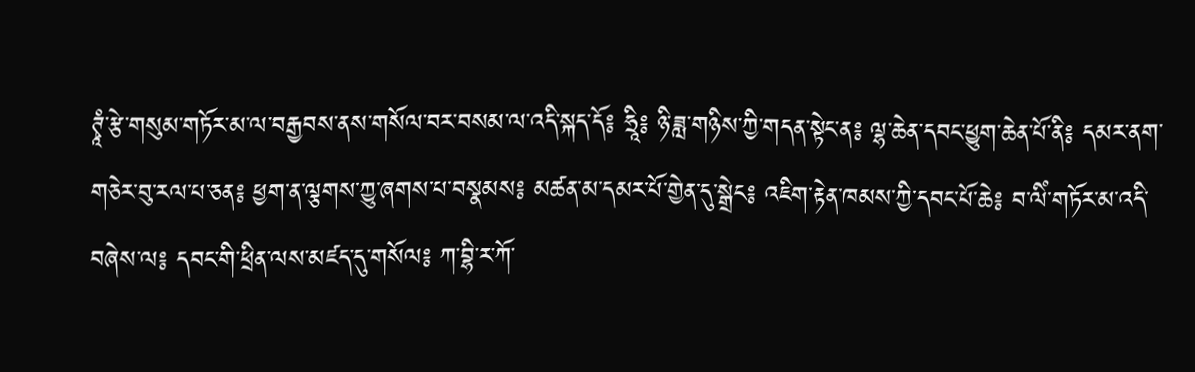ཊྭཱཾ་རྩེ་གསུམ་གཏོར་མ་ལ་བརྒྱབས་ནས་གསོལ་བར་བསམ་ལ་འདི་སྐད་དོ༔ ཧྲཱི༔ ཉི་ཟླ་གཉིས་ཀྱི་གདན་སྟེང་ན༔ ལྷ་ཆེན་དབང་ཕྱུག་ཆེན་པོ་ནི༔ དམར་ནག་གཅེར་བུ་རལ་པ་ཅན༔ ཕྱག་ན་ལྕགས་ཀྱུ་ཞགས་པ་བསྣམས༔ མཚན་མ་དམར་པོ་གྱེན་དུ་སྒྲེང༔ འཇིག་རྟེན་ཁམས་ཀྱི་དབང་པོ་ཆེ༔ བ་ལིཾ་གཏོར་མ་འདི་བཞེས་ལ༔ དབང་གི་ཕྲིན་ལས་མཛད་དུ་གསོལ༔ ཀ་བྷི་ར་ཀོ་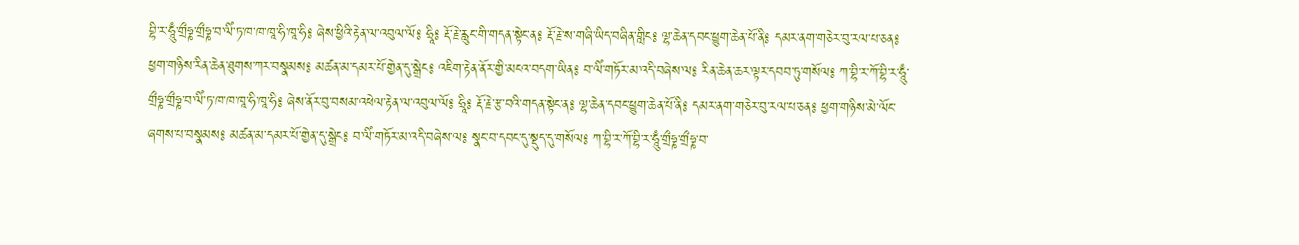བྷི་ར་ཧཱུྃ་གྲྀཧྞ་གྲྀཧྞ་བ་ལིཾ་ཏ་ཁ་ཁ་ཁཱ་ཧི་ཁཱ་ཧི༔ ཞེས་ཕྱིའི་རྟེན་ལ་འབུལ་ལོ༔ ཧྲཱི༔ རྡོ་རྗེ་རླུང་གི་གདན་སྟེང་ན༔ རྡོ་རྗེ་ས་གཞི་ཡིད་བཞིན་གླིང༔ ལྷ་ཆེན་དབང་ཕྱུག་ཆེན་པོ་ནི༔ དམར་ནག་གཅེར་བུ་རལ་པ་ཅན༔ ཕྱག་གཉིས་རིན་ཆེན་ཐུགས་ཀར་བསྣམས༔ མཚན་མ་དམར་པོ་གྱེན་དུ་སྒྲེང༔ འཇིག་རྟེན་ནོར་གྱི་མངའ་བདག་ཡིན༔ བ་ལིཾ་གཏོར་མ་འདི་བཞེས་ལ༔ རིན་ཆེན་ཆར་ལྟར་དབབ་ཏུ་གསོལ༔ ཀ་བྷི་ར་ཀོ་བྷི་ར་ཧཱུྃ་གྲྀཧྞ་གྲྀཧྞ་བ་ལིཾ་ཏ་ཁ་ཁ་ཁཱ་ཧི་ཁཱ་ཧི༔ ཞེས་ནོར་བུ་བསམ་འཕེལ་རྟེན་ལ་འབུལ་ལོ༔ ཧྲཱི༔ རྡོ་རྗེ་རྩ་བའི་གདན་སྟེང་ན༔ ལྷ་ཆེན་དབང་ཕྱུག་ཆེན་པོ་ནི༔ དམར་ནག་གཅེར་བུ་རལ་པ་ཅན༔ ཕྱག་གཉིས་མེ་ལོང་ཞགས་པ་བསྣམས༔ མཚན་མ་དམར་པོ་གྱེན་དུ་སྒྲེང༔ བ་ལིཾ་གཏོར་མ་འདི་བཞེས་ལ༔ སྣང་བ་དབང་དུ་སྡུད་དུ་གསོལ༔ ཀ་བྷི་ར་ཀོ་བྷི་ར་ཧཱུྃ་གྲྀཧྞ་གྲྀཧྞ་བ་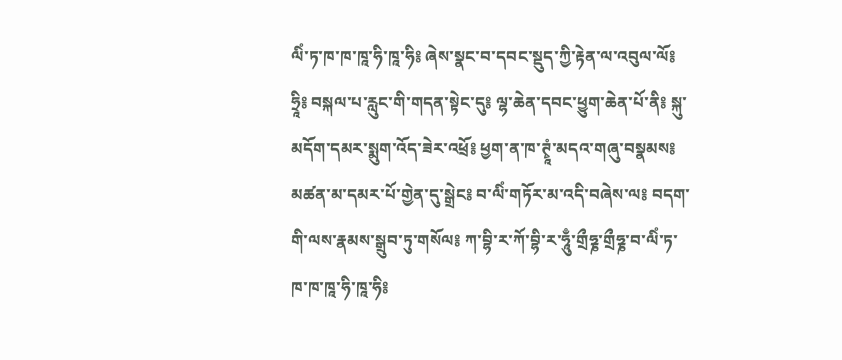ལིཾ་ཏ་ཁ་ཁ་ཁཱ་ཧི་ཁཱ་ཧི༔ ཞེས་སྣང་བ་དབང་སྡུད་ཀྱི་རྟེན་ལ་འབུལ་ལོ༔ ཧྲཱི༔ བསྐལ་པ་རླུང་གི་གདན་སྟེང་དུ༔ ལྷ་ཆེན་དབང་ཕྱུག་ཆེན་པོ་ནི༔ སྐུ་མདོག་དམར་སྨུག་འོད་ཟེར་འཕྲོ༔ ཕྱག་ན་ཁ་ཊྭཱཾ་མདའ་གཞུ་བསྣམས༔ མཚན་མ་དམར་པོ་གྱེན་དུ་སྒྲེང༔ བ་ལིཾ་གཏོར་མ་འདི་བཞེས་ལ༔ བདག་གི་ལས་རྣམས་སྒྲུབ་ཏུ་གསོལ༔ ཀ་བྷི་ར་ཀོ་བྷི་ར་ཧཱུྃ་གྲྀཧྞ་གྲྀཧྞ་བ་ལིཾ་ཏ་ཁ་ཁ་ཁཱ་ཧི་ཁཱ་ཧི༔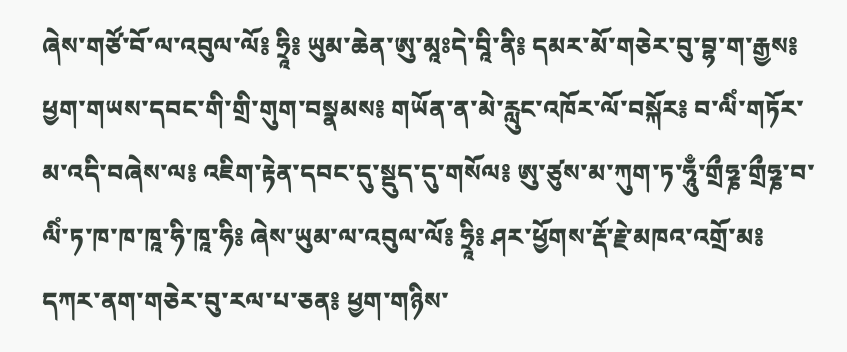ཞེས་གཙོ་བོ་ལ་འབུལ་ལོ༔ ཧྲཱི༔ ཡུམ་ཆེན་ཨུ་མཱཿདེ་བཱི་ནི༔ དམར་མོ་གཅེར་བུ་བྷ་ག་རྒྱས༔ ཕྱག་གཡས་དབང་གི་གྲི་གུག་བསྣམས༔ གཡོན་ན་མེ་རླུང་འཁོར་ལོ་བསྐོར༔ བ་ལིཾ་གཏོར་མ་འདི་བཞེས་ལ༔ འཇིག་རྟེན་དབང་དུ་སྡུད་དུ་གསོལ༔ ཨུ་ཙུས་མ་ཀུག་ཏ་ཧཱུྃ་གྲྀཧྞ་གྲྀཧྞ་བ་ལིཾ་ཏ་ཁ་ཁ་ཁཱ་ཧི་ཁཱ་ཧི༔ ཞེས་ཡུམ་ལ་འབུལ་ལོ༔ ཧྲཱི༔ ཤར་ཕྱོགས་རྡོ་རྗེ་མཁའ་འགྲོ་མ༔ དཀར་ནག་གཅེར་བུ་རལ་པ་ཅན༔ ཕྱག་གཉིས་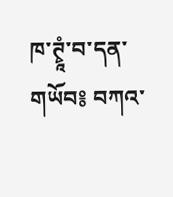ཁ་ཊྭཱཾ་བ་དན་གཡོབ༔ བཀའ་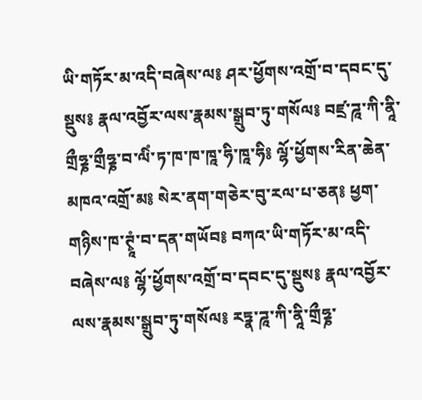ཡི་གཏོར་མ་འདི་བཞེས་ལ༔ ཤར་ཕྱོགས་འགྲོ་བ་དབང་དུ་སྡུས༔ རྣལ་འབྱོར་ལས་རྣམས་སྒྲུབ་ཏུ་གསོལ༔ བཛྲ་ཌཱ་ཀི་ནཱི་གྲྀཧྞ་གྲྀཧྞ་བ་ལིཾ་ཏ་ཁ་ཁ་ཁཱ་ཧི་ཁཱ་ཧི༔ ལྷོ་ཕྱོགས་རིན་ཆེན་མཁའ་འགྲོ་མ༔ སེར་ནག་གཅེར་བུ་རལ་པ་ཅན༔ ཕྱག་གཉིས་ཁ་ཊྭཱཾ་བ་དན་གཡོབ༔ བཀའ་ཡི་གཏོར་མ་འདི་བཞེས་ལ༔ ལྷོ་ཕྱོགས་འགྲོ་བ་དབང་དུ་སྡུས༔ རྣལ་འབྱོར་ལས་རྣམས་སྒྲུབ་ཏུ་གསོལ༔ རཏྣ་ཌཱ་ཀི་ནཱི་གྲྀཧྞ་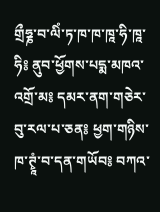གྲྀཧྞ་བ་ལིཾ་ཏ་ཁ་ཁ་ཁཱ་ཧི་ཁཱ་ཧི༔ ནུབ་ཕྱོགས་པདྨ་མཁའ་འགྲོ་མ༔ དམར་ནག་གཅེར་བུ་རལ་པ་ཅན༔ ཕྱག་གཉིས་ཁ་ཊྭཱཾ་བ་དན་གཡོབ༔ བཀའ་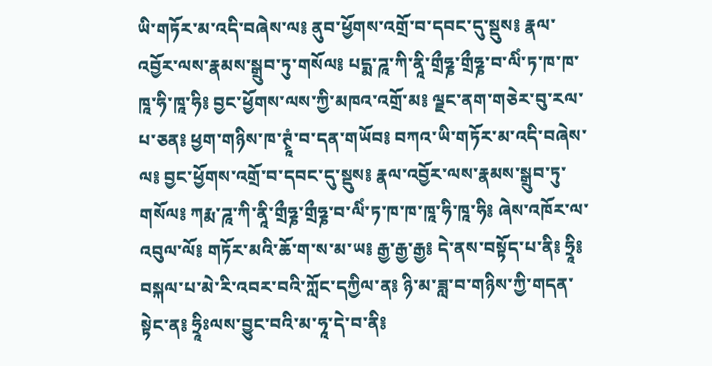ཡི་གཏོར་མ་འདི་བཞེས་ལ༔ ནུབ་ཕྱོགས་འགྲོ་བ་དབང་དུ་སྡུས༔ རྣལ་འབྱོར་ལས་རྣམས་སྒྲུབ་ཏུ་གསོལ༔ པདྨ་ཌཱ་ཀི་ནཱི་གྲྀཧྞ་གྲྀཧྞ་བ་ལིཾ་ཏ་ཁ་ཁ་ཁཱ་ཧི་ཁཱ་ཧི༔ བྱང་ཕྱོགས་ལས་ཀྱི་མཁའ་འགྲོ་མ༔ ལྗང་ནག་གཅེར་བུ་རལ་པ་ཅན༔ ཕྱག་གཉིས་ཁ་ཊྭཱཾ་བ་དན་གཡོབ༔ བཀའ་ཡི་གཏོར་མ་འདི་བཞེས་ལ༔ བྱང་ཕྱོགས་འགྲོ་བ་དབང་དུ་སྡུས༔ རྣལ་འབྱོར་ལས་རྣམས་སྒྲུབ་ཏུ་གསོལ༔ ཀརྨ་ཌཱ་ཀི་ནཱི་གྲྀཧྞ་གྲྀཧྞ་བ་ལིཾ་ཏ་ཁ་ཁ་ཁཱ་ཧི་ཁཱ་ཧི༔ ཞེས་འཁོར་ལ་འབུལ་ལོ༔ གཏོར་མའི་ཆོ་ག་ས་མ་ཡ༔ རྒྱ་རྒྱ་རྒྱ༔ དེ་ནས་བསྟོད་པ་ནི༔ ཧྲཱི༔ བསྐལ་པ་མེ་རི་འབར་བའི་ཀློང་དཀྱིལ་ན༔ ཉི་མ་ཟླ་བ་གཉིས་ཀྱི་གདན་སྟེང་ན༔ ཧྲཱིཿལས་བྱུང་བའི་མ་ཧཱ་དེ་བ་ནི༔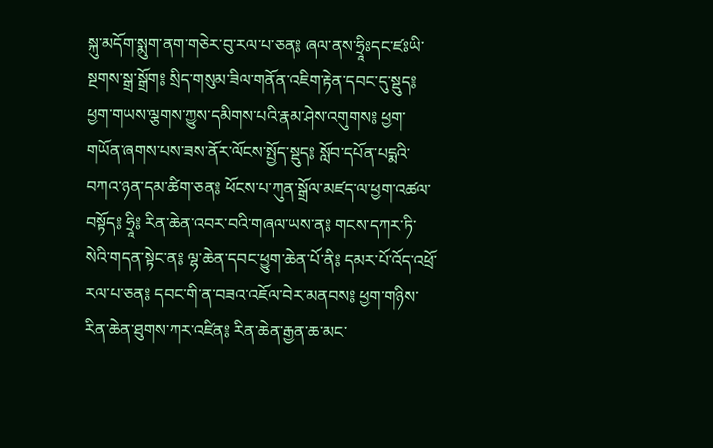སྐུ་མདོག་སྨུག་ནག་གཅེར་བུ་རལ་པ་ཅན༔ ཞལ་ནས་ཧྲཱིཿདང་ཛཿཡི་སྔགས་སྒྲ་སྒྲོག༔ སྲིད་གསུམ་ཟིལ་གནོན་འཇིག་རྟེན་དབང་དུ་སྡུད༔ ཕྱག་གཡས་ལྕགས་ཀྱུས་དམིགས་པའི་རྣམ་ཤེས་འགུགས༔ ཕྱག་གཡོན་ཞགས་པས་ཟས་ནོར་ལོངས་སྤྱོད་སྡུད༔ སློབ་དཔོན་པདྨའི་བཀའ་ཉན་དམ་ཚིག་ཅན༔ ཕོངས་པ་ཀུན་སྒྲོལ་མཛད་ལ་ཕྱག་འཚལ་བསྟོད༔ ཧྲཱི༔ རིན་ཆེན་འབར་བའི་གཞལ་ཡས་ན༔ གངས་དཀར་ཏི་སེའི་གདན་སྟེང་ན༔ ལྷ་ཆེན་དབང་ཕྱུག་ཆེན་པོ་ནི༔ དམར་པོ་འོད་འཕྲོ་རལ་པ་ཅན༔ དབང་གི་ན་བཟའ་འཇོལ་བེར་མནབས༔ ཕྱག་གཉིས་རིན་ཆེན་ཐུགས་ཀར་འཛིན༔ རིན་ཆེན་རྒྱན་ཆ་མང་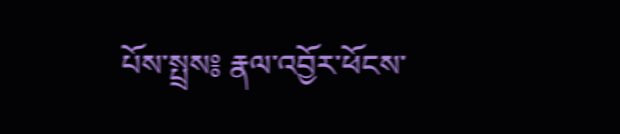པོས་སྤྲས༔ རྣལ་འབྱོར་ཕོངས་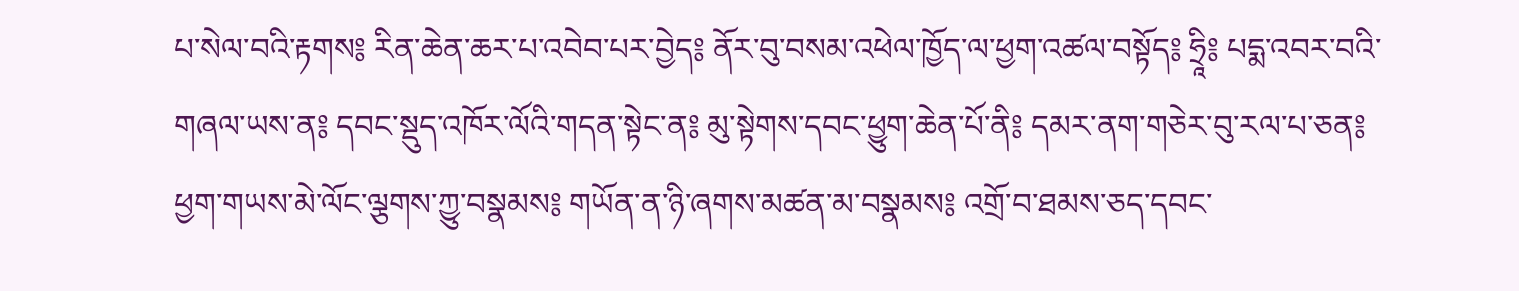པ་སེལ་བའི་རྟགས༔ རིན་ཆེན་ཆར་པ་འབེབ་པར་བྱེད༔ ནོར་བུ་བསམ་འཕེལ་ཁྱོད་ལ་ཕྱག་འཚལ་བསྟོད༔ ཧྲཱི༔ པདྨ་འབར་བའི་གཞལ་ཡས་ན༔ དབང་སྡུད་འཁོར་ལོའི་གདན་སྟེང་ན༔ མུ་སྟེགས་དབང་ཕྱུག་ཆེན་པོ་ནི༔ དམར་ནག་གཅེར་བུ་རལ་པ་ཅན༔ ཕྱག་གཡས་མེ་ལོང་ལྕགས་ཀྱུ་བསྣམས༔ གཡོན་ན་ཉི་ཞགས་མཚན་མ་བསྣམས༔ འགྲོ་བ་ཐམས་ཅད་དབང་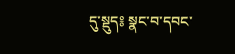དུ་སྡུད༔ སྣང་བ་དབང་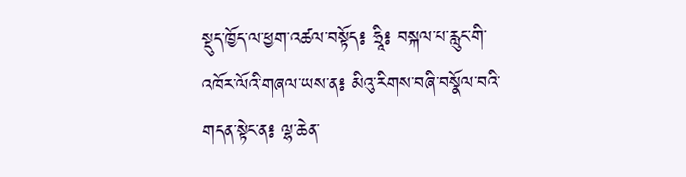སྡུད་ཁྱོད་ལ་ཕྱག་འཚལ་བསྟོད༔ ཧྲཱི༔ བསྐལ་པ་རླུང་གི་འཁོར་ལོའི་གཞལ་ཡས་ན༔ མིའུ་རིགས་བཞི་བསྣོལ་བའི་གདན་སྟེང་ན༔ ལྷ་ཆེན་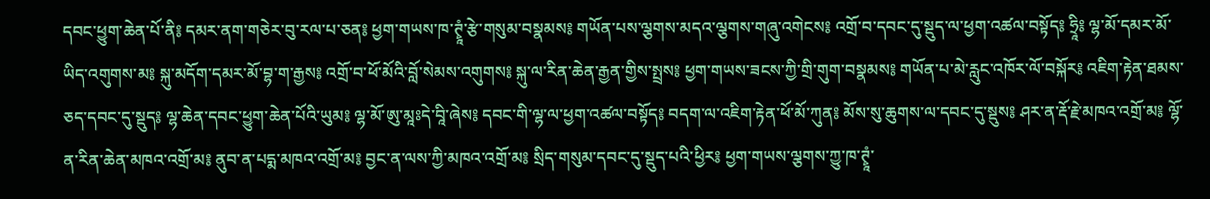དབང་ཕྱུག་ཆེན་པོ་ནི༔ དམར་ནག་གཅེར་བུ་རལ་པ་ཅན༔ ཕྱག་གཡས་ཁ་ཊྭཱཾ་རྩེ་གསུམ་བསྣམས༔ གཡོན་པས་ལྕགས་མདའ་ལྕགས་གཞུ་འགེངས༔ འགྲོ་བ་དབང་དུ་སྡུད་ལ་ཕྱག་འཚལ་བསྟོད༔ ཧྲཱི༔ ལྷ་མོ་དམར་མོ་ཡིད་འགུགས་མ༔ སྐུ་མདོག་དམར་མོ་བྷ་ག་རྒྱས༔ འགྲོ་བ་ཕོ་མོའི་བློ་སེམས་འགུགས༔ སྐུ་ལ་རིན་ཆེན་རྒྱན་གྱིས་སྤྲས༔ ཕྱག་གཡས་ཟངས་ཀྱི་གྲི་གུག་བསྣམས༔ གཡོན་པ་མེ་རླུང་འཁོར་ལོ་བསྐོར༔ འཇིག་རྟེན་ཐམས་ཅད་དབང་དུ་སྡུད༔ ལྷ་ཆེན་དབང་ཕྱུག་ཆེན་པོའི་ཡུམ༔ ལྷ་མོ་ཨུ་མཱཿདེ་བཱི་ཞེས༔ དབང་གི་ལྷ་ལ་ཕྱག་འཚལ་བསྟོད༔ བདག་ལ་འཇིག་རྟེན་ཕོ་མོ་ཀུན༔ མོས་སུ་ཆུགས་ལ་དབང་དུ་སྡུས༔ ཤར་ན་རྡོ་རྗེ་མཁའ་འགྲོ་མ༔ ལྷོ་ན་རིན་ཆེན་མཁའ་འགྲོ་མ༔ ནུབ་ན་པདྨ་མཁའ་འགྲོ་མ༔ བྱང་ན་ལས་ཀྱི་མཁའ་འགྲོ་མ༔ སྲིད་གསུམ་དབང་དུ་སྡུད་པའི་ཕྱིར༔ ཕྱག་གཡས་ལྕགས་ཀྱུ་ཁ་ཊྭཱཾ་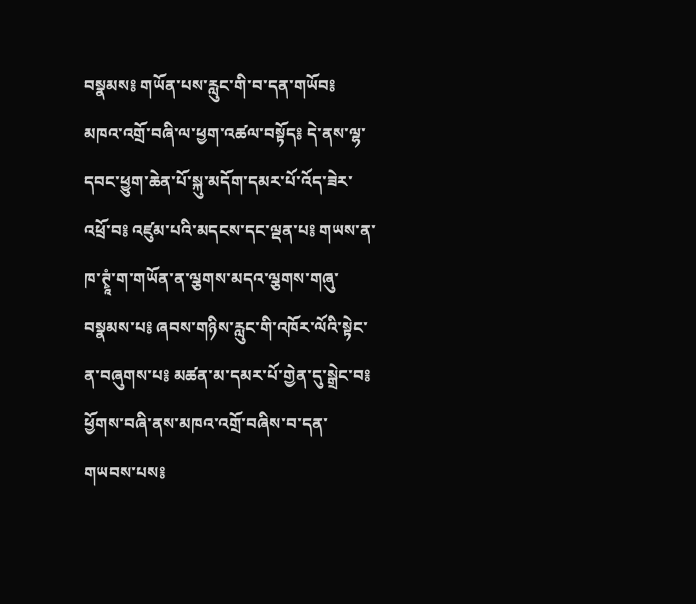བསྣམས༔ གཡོན་པས་རླུང་གི་བ་དན་གཡོབ༔ མཁའ་འགྲོ་བཞི་ལ་ཕྱག་འཚལ་བསྟོད༔ དེ་ནས་ལྷ་དབང་ཕྱུག་ཆེན་པོ་སྐུ་མདོག་དམར་པོ་འོད་ཟེར་འཕྲོ་བ༔ འཛུམ་པའི་མདངས་དང་ལྡན་པ༔ གཡས་ན་ཁ་ཊྭཱཾ་ག་གཡོན་ན་ལྕགས་མདའ་ལྕགས་གཞུ་བསྣམས་པ༔ ཞབས་གཉིས་རླུང་གི་འཁོར་ལོའི་སྟེང་ན་བཞུགས་པ༔ མཚན་མ་དམར་པོ་གྱེན་དུ་སྒྲེང་བ༔ ཕྱོགས་བཞི་ནས་མཁའ་འགྲོ་བཞིས་བ་དན་གཡབས་པས༔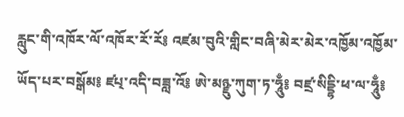རླུང་གི་འཁོར་ལོ་འཁོར་རོ་རོ༔ འཛམ་བུའི་གླིང་བཞི་མེར་མེར་འཁྱོམ་འཁྱོམ་ཡོད་པར་བསྒོམ༔ ཛཔ྄་འདི་བཟླ་འོ༔ ཨེ་མཉྫུ་ཀུག་ཏ་ཧཱུྃ༔ བཛྲ་སིདྡྷི་ཕ་ལ་ཧཱུྃ༔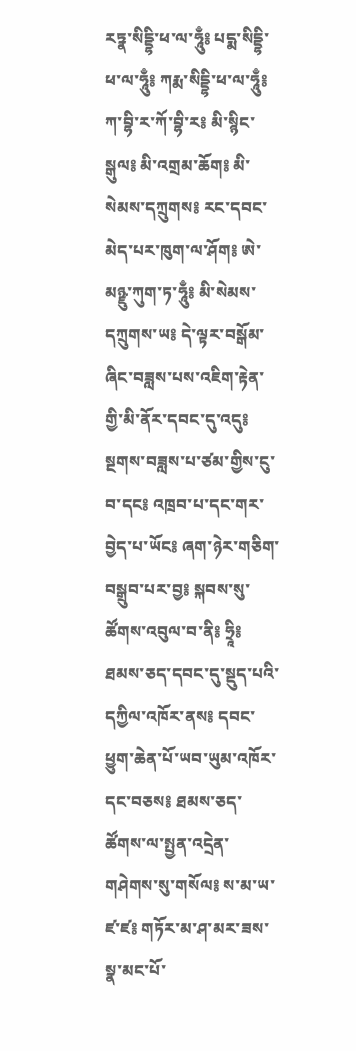རཏྣ་སིདྡྷི་ཕ་ལ་ཧཱུྃ༔ པདྨ་སིདྡྷི་ཕ་ལ་ཧཱུྃ༔ ཀརྨ་སིདྡྷི་ཕ་ལ་ཧཱུྃ༔ ཀ་བྷི་ར་ཀོ་བྷི་ར༔ མི་སྙིང་སྒུལ༔ མི་འགྲམ་ཆོག༔ མི་སེམས་དཀྲུགས༔ རང་དབང་མེད་པར་ཁུག་ལ་ཤོག༔ ཨེ་མཉྫུ་ཀུག་ཏ་ཧཱུྃ༔ མི་སེམས་དཀྲུགས་ཡ༔ དེ་ལྟར་བསྒོམ་ཞིང་བཟླས་པས་འཇིག་རྟེན་གྱི་མི་ནོར་དབང་དུ་འདུ༔ སྔགས་བཟླས་པ་ཙམ་གྱིས་ངུ་བ་དང༔ འཁྲབ་པ་དང་གར་བྱེད་པ་ཡོང༔ ཞག་ཉེར་གཅིག་བསྒྲུབ་པར་བྱ༔ སྐབས་སུ་ཚོགས་འབུལ་བ་ནི༔ ཧྲཱི༔ ཐམས་ཅད་དབང་དུ་སྡུད་པའི་དཀྱིལ་འཁོར་ནས༔ དབང་ཕྱུག་ཆེན་པོ་ཡབ་ཡུམ་འཁོར་དང་བཅས༔ ཐམས་ཅད་ཚོགས་ལ་སྤྱན་འདྲེན་གཤེགས་སུ་གསོལ༔ ས་མ་ཡ་ཛ་ཛ༔ གཏོར་མ་ཤ་མར་ཟས་སྣ་མང་པོ་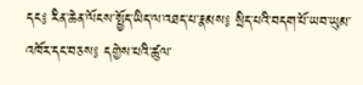དང༔ རིན་ཆེན་ལོངས་སྤྱོད་ཡིད་ལ་འཐད་པ་རྣམས༔ སྲིད་པའི་བདག་པོ་ཡབ་ཡུམ་འཁོར་དང་བཅས༔ དགྱེས་པའི་ཚུལ་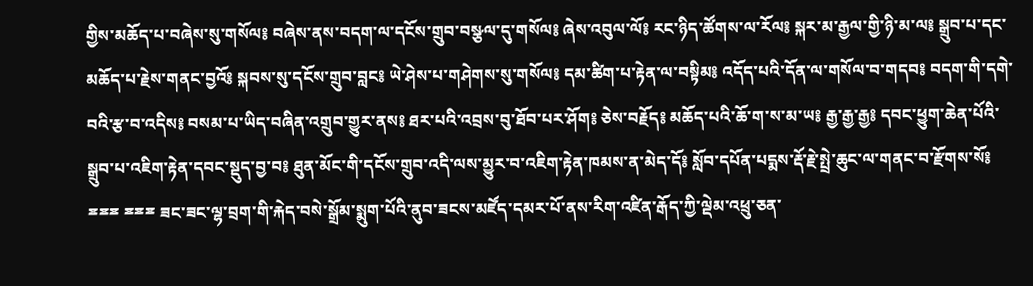གྱིས་མཆོད་པ་བཞེས་སུ་གསོལ༔ བཞེས་ནས་བདག་ལ་དངོས་གྲུབ་བསྩལ་དུ་གསོལ༔ ཞེས་འབུལ་ལོ༔ རང་ཉིད་ཚོགས་ལ་རོལ༔ སྐར་མ་རྒྱལ་གྱི་ཉི་མ་ལ༔ སྒྲུབ་པ་དང་མཆོད་པ་རྗེས་གནང་བྱའོ༔ སྐབས་སུ་དངོས་གྲུབ་བླང༔ ཡེ་ཤེས་པ་གཤེགས་སུ་གསོལ༔ དམ་ཚིག་པ་རྟེན་ལ་བསྟིམ༔ འདོད་པའི་དོན་ལ་གསོལ་བ་གདབ༔ བདག་གི་དགེ་བའི་རྩ་བ་འདིས༔ བསམ་པ་ཡིད་བཞིན་འགྲུབ་གྱུར་ནས༔ ཐར་པའི་འབྲས་བུ་ཐོབ་པར་ཤོག༔ ཅེས་བརྗོད༔ མཆོད་པའི་ཆོ་ག་ས་མ་ཡ༔ རྒྱ་རྒྱ་རྒྱ༔ དབང་ཕྱུག་ཆེན་པོའི་སྒྲུབ་པ་འཇིག་རྟེན་དབང་སྡུད་བྱ་བ༔ ཐུན་མོང་གི་དངོས་གྲུབ་འདི་ལས་མྱུར་བ་འཇིག་རྟེན་ཁམས་ན་མེད་དོ༔ སློབ་དཔོན་པདྨས་རྡོ་རྗེ་སྤྲེ་ཆུང་ལ་གནང་བ་རྫོགས་སོ༔ ྈྈྈ ྈྈྈ ཟང་ཟང་ལྷ་བྲག་གི་རྐེད་བསེ་སྒྲོམ་སྨུག་པོའི་ནུབ་ཟངས་མཛོད་དམར་པོ་ནས་རིག་འཛིན་རྒོད་ཀྱི་ལྡེམ་འཕྲུ་ཅན་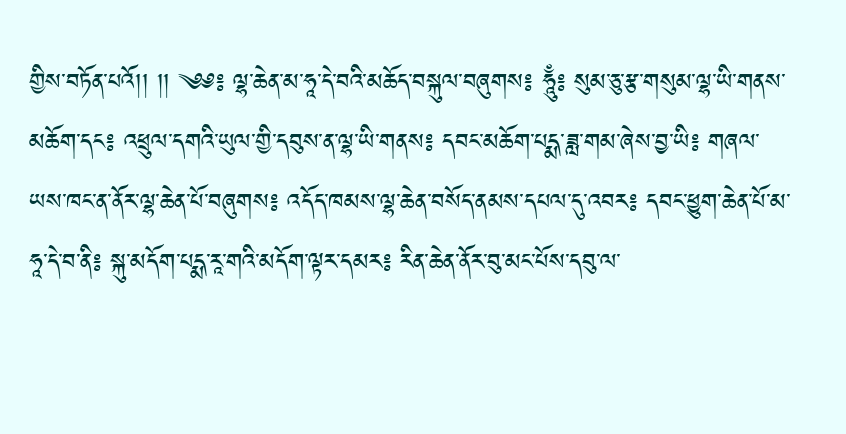གྱིས་བཏོན་པའོ།། །། ༄༅༔ ལྷ་ཆེན་མ་ཧཱ་དེ་བའི་མཆོད་བསྐུལ་བཞུགས༔ ཧཱུྃ༔ སུམ་ཅུ་རྩ་གསུམ་ལྷ་ཡི་གནས་མཆོག་དང༔ འཕྲུལ་དགའི་ཡུལ་གྱི་དབུས་ན་ལྷ་ཡི་གནས༔ དབང་མཆོག་པདྨ་ཟླ་གམ་ཞེས་བྱ་ཡི༔ གཞལ་ཡས་ཁང་ན་ནོར་ལྷ་ཆེན་པོ་བཞུགས༔ འདོད་ཁམས་ལྷ་ཆེན་བསོད་ནམས་དཔལ་དུ་འབར༔ དབང་ཕྱུག་ཆེན་པོ་མ་ཧཱ་དེ་བ་ནི༔ སྐུ་མདོག་པདྨ་རཱ་གའི་མདོག་ལྟར་དམར༔ རིན་ཆེན་ནོར་བུ་མང་པོས་དབུ་ལ་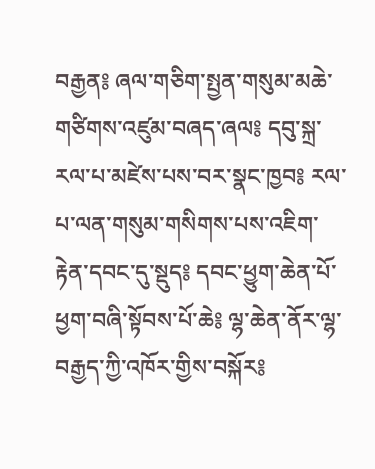བརྒྱན༔ ཞལ་གཅིག་སྤྱན་གསུམ་མཆེ་གཙིགས་འཛུམ་བཞད་ཞལ༔ དབུ་སྐྲ་རལ་པ་མཛེས་པས་བར་སྣང་ཁྱབ༔ རལ་པ་ལན་གསུམ་གསིགས་པས་འཇིག་རྟེན་དབང་དུ་སྡུད༔ དབང་ཕྱུག་ཆེན་པོ་ཕྱག་བཞི་སྟོབས་པོ་ཆེ༔ ལྷ་ཆེན་ནོར་ལྷ་བརྒྱད་ཀྱི་འཁོར་གྱིས་བསྐོར༔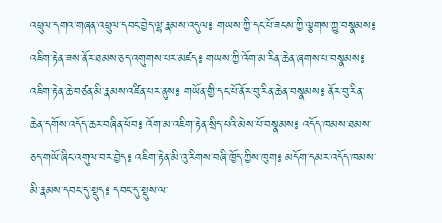འཕྲུལ་དགའ་གཞན་འཕྲུལ་དབང་བྱེད་ལྷ་རྣམས་འདུལ༔ གཡས་ཀྱི་དང་པོ་ཟངས་ཀྱི་ལྕགས་ཀྱུ་བསྣམས༔ འཇིག་རྟེན་ཟས་ནོར་ཐམས་ཅད་འགུགས་པར་མཛད༔ གཡས་ཀྱི་འོག་མ་རིན་ཆེན་ཞགས་པ་བསྣམས༔ འཇིག་རྟེན་ཆེ་བཙན་མི་རྣམས་འཛིན་པར་ནུས༔ གཡོན་གྱི་དང་པོ་ནོར་བུ་རིན་ཆེན་བསྣམས༔ ནོར་བུ་རིན་ཆེན་དགོས་འདོད་ཆར་བཞིན་ཕོབ༔ འོག་མ་འཇིག་རྟེན་སྲིད་པའི་མེས་པོ་བསྣམས༔ འདོད་ཁམས་ཐམས་ཅད་གཡོ་ཞིང་འགུལ་བར་བྱེད༔ འཇིག་རྟེན་མི་འུ་རིགས་བཞི་ཁྱོད་ཀྱིས་ཁུག༔ མདོག་དམར་འདོད་ཁམས་མི་རྣམས་དབང་དུ་སྡུད༔ དབང་དུ་སྡུས་ལ་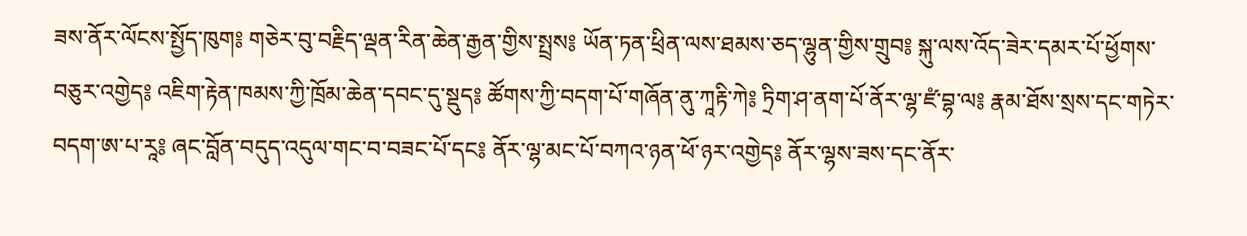ཟས་ནོར་ལོངས་སྤྱོད་ཁུག༔ གཅེར་བུ་བརྗིད་ལྡན་རིན་ཆེན་རྒྱན་གྱིས་སྤྲས༔ ཡོན་ཏན་ཕྲིན་ལས་ཐམས་ཅད་ལྷུན་གྱིས་གྲུབ༔ སྐུ་ལས་འོད་ཟེར་དམར་པོ་ཕྱོགས་བཅུར་འགྱེད༔ འཇིག་རྟེན་ཁམས་ཀྱི་ཁྲོམ་ཆེན་དབང་དུ་སྡུད༔ ཚོགས་ཀྱི་བདག་པོ་གཞོན་ནུ་ཀཱརྟི་ཀེ༔ ཏྲིག་ཤ་ནག་པོ་ནོར་ལྷ་ཛཾ་བྷ་ལ༔ རྣམ་ཐོས་སྲས་དང་གཏེར་བདག་ཨ་པ་རཱ༔ ཞང་བློན་བདུད་འདུལ་གང་བ་བཟང་པོ་དང༔ ནོར་ལྷ་མང་པོ་བཀའ་ཉན་ཕོ་ཉར་འགྱེད༔ ནོར་ལྷས་ཟས་དང་ནོར་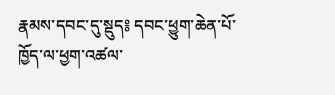རྣམས་དབང་དུ་སྡུད༔ དབང་ཕྱུག་ཆེན་པོ་ཁྱོད་ལ་ཕྱག་འཚལ་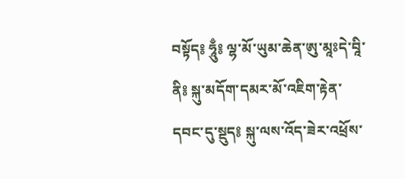བསྟོད༔ ཧཱུྃ༔ ལྷ་མོ་ཡུམ་ཆེན་ཨུ་མཱཿདེ་བཱི་ནི༔ སྐུ་མདོག་དམར་མོ་འཇིག་རྟེན་དབང་དུ་སྡུད༔ སྐུ་ལས་འོད་ཟེར་འཕྲོས་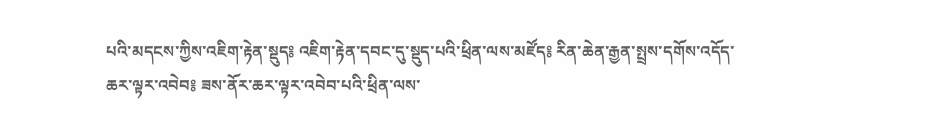པའི་མདངས་ཀྱིས་འཇིག་རྟེན་སྡུད༔ འཇིག་རྟེན་དབང་དུ་སྡུད་པའི་ཕྲིན་ལས་མཛོད༔ རིན་ཆེན་རྒྱན་སྤྲས་དགོས་འདོད་ཆར་ལྟར་འབེབ༔ ཟས་ནོར་ཆར་ལྟར་འབེབ་པའི་ཕྲིན་ལས་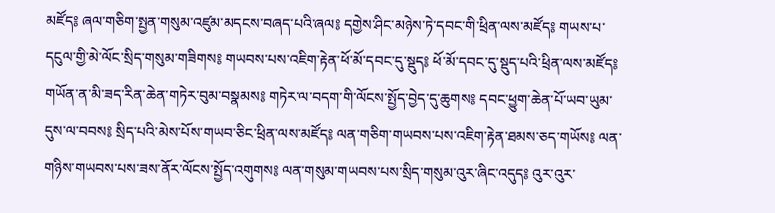མཛོད༔ ཞལ་གཅིག་སྤྱན་གསུམ་འཛུམ་མདངས་བཞད་པའི་ཞལ༔ དགྱེས་ཤིང་མཉེས་ཏེ་དབང་གི་ཕྲིན་ལས་མཛོད༔ གཡས་པ་དངུལ་གྱི་མེ་ལོང་སྲིད་གསུམ་གཟིགས༔ གཡབས་པས་འཇིག་རྟེན་ཕོ་མོ་དབང་དུ་སྡུད༔ ཕོ་མོ་དབང་དུ་སྡུད་པའི་ཕྲིན་ལས་མཛོད༔ གཡོན་ན་མི་ཟད་རིན་ཆེན་གཏེར་བུམ་བསྣམས༔ གཏེར་ལ་བདག་གི་ལོངས་སྤྱོད་བྱེད་དུ་ཆུགས༔ དབང་ཕྱུག་ཆེན་པོ་ཡབ་ཡུམ་དུས་ལ་བབས༔ སྲིད་པའི་མེས་པོས་གཡབ་ཅིང་ཕྲིན་ལས་མཛོད༔ ལན་གཅིག་གཡབས་པས་འཇིག་རྟེན་ཐམས་ཅད་གཡོས༔ ལན་གཉིས་གཡབས་པས་ཟས་ནོར་ལོངས་སྤྱོད་འགུགས༔ ལན་གསུམ་གཡབས་པས་སྲིད་གསུམ་འུར་ཞིང་འདུད༔ འུར་འུར་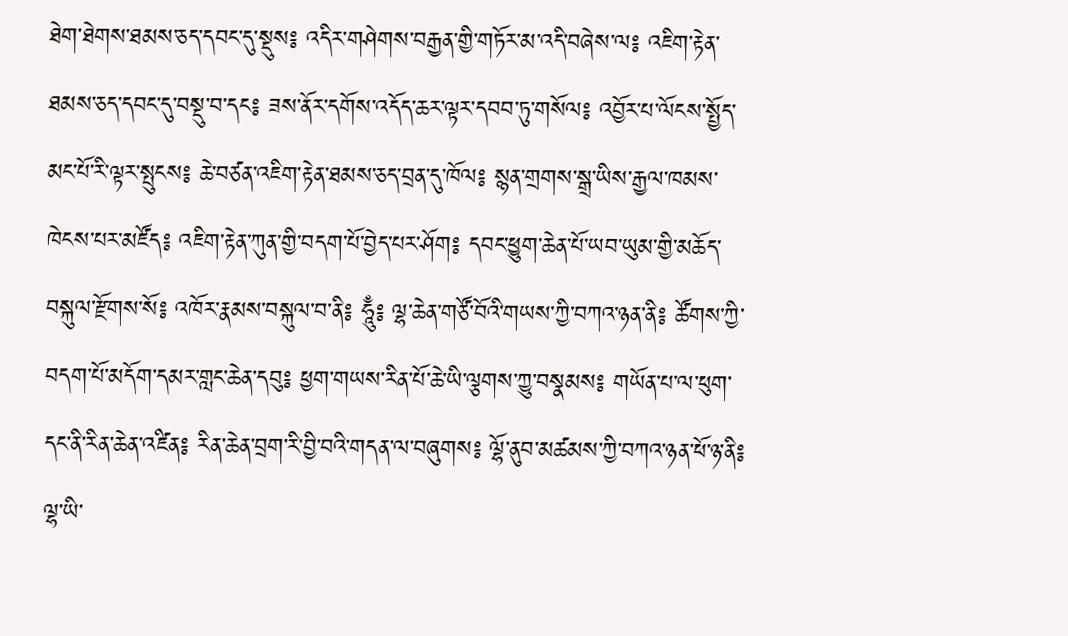ཐེག་ཐེགས་ཐམས་ཅད་དབང་དུ་སྡུས༔ འདིར་གཤེགས་བརྒྱན་གྱི་གཏོར་མ་འདི་བཞེས་ལ༔ འཇིག་རྟེན་ཐམས་ཅད་དབང་དུ་བསྡུ་བ་དང༔ ཟས་ནོར་དགོས་འདོད་ཆར་ལྟར་དབབ་ཏུ་གསོལ༔ འབྱོར་པ་ལོངས་སྤྱོད་མང་པོ་རི་ལྟར་སྤུངས༔ ཆེ་བཙན་འཇིག་རྟེན་ཐམས་ཅད་བྲན་དུ་ཁོལ༔ སྙན་གྲགས་སྒྲ་ཡིས་རྒྱལ་ཁམས་ཁེངས་པར་མཛོད༔ འཇིག་རྟེན་ཀུན་གྱི་བདག་པོ་བྱེད་པར་ཤོག༔ དབང་ཕྱུག་ཆེན་པོ་ཡབ་ཡུམ་གྱི་མཆོད་བསྐུལ་རྫོགས་སོ༔ འཁོར་རྣམས་བསྐུལ་བ་ནི༔ ཧཱུྃ༔ ལྷ་ཆེན་གཙོ་བོའི་གཡས་ཀྱི་བཀའ་ཉན་ནི༔ ཚོགས་ཀྱི་བདག་པོ་མདོག་དམར་གླང་ཆེན་དབུ༔ ཕྱག་གཡས་རིན་པོ་ཆེ་ཡི་ལྕགས་ཀྱུ་བསྣམས༔ གཡོན་པ་ལ་ཕུག་དང་ནི་རིན་ཆེན་འཛིན༔ རིན་ཆེན་བྲག་རི་བྱི་བའི་གདན་ལ་བཞུགས༔ ལྷོ་ནུབ་མཚམས་ཀྱི་བཀའ་ཉན་ཕོ་ཉ་ནི༔ ལྷ་ཡི་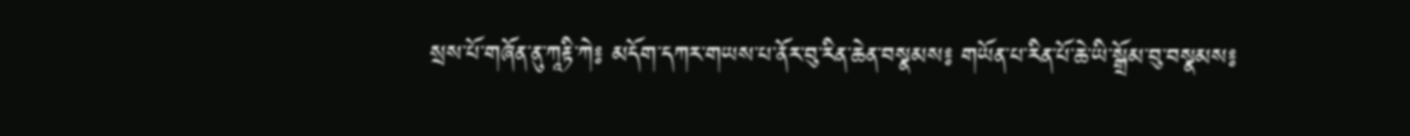སྲས་པོ་གཞོན་ནུ་ཀཱརྟི་ཀེ༔ མདོག་དཀར་གཡས་པ་ནོར་བུ་རིན་ཆེན་བསྣམས༔ གཡོན་པ་རིན་པོ་ཆེ་ཡི་སྒྲོམ་བུ་བསྣམས༔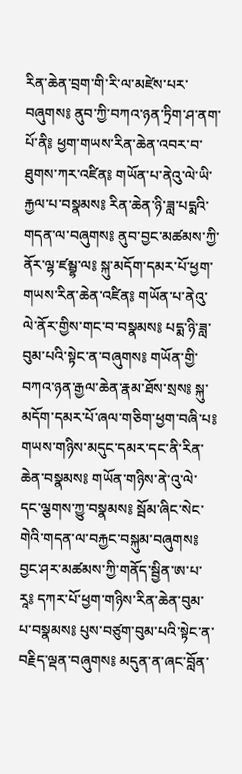རིན་ཆེན་བྲག་གི་རི་ལ་མཛེས་པར་བཞུགས༔ ནུབ་ཀྱི་བཀའ་ཉན་ཏྲིག་ཤ་ནག་པོ་ནི༔ ཕྱག་གཡས་རིན་ཆེན་འབར་བ་ཐུགས་ཀར་འཛིན༔ གཡོན་པ་ནེའུ་ལེ་ཡི་རྐྱལ་པ་བསྣམས༔ རིན་ཆེན་ཉི་ཟླ་པདྨའི་གདན་ལ་བཞུགས༔ ནུབ་བྱང་མཚམས་ཀྱི་ནོར་ལྷ་ཛམྦྷ་ལ༔ སྐུ་མདོག་དམར་པོ་ཕྱག་གཡས་རིན་ཆེན་འཛིན༔ གཡོན་པ་ནེའུ་ལེ་ནོར་གྱིས་གང་བ་བསྣམས༔ པདྨ་ཉི་ཟླ་བུམ་པའི་སྟེང་ན་བཞུགས༔ གཡོན་གྱི་བཀའ་ཉན་རྒྱལ་ཆེན་རྣམ་ཐོས་སྲས༔ སྐུ་མདོག་དམར་པོ་ཞལ་གཅིག་ཕྱག་བཞི་པ༔ གཡས་གཉིས་མདུང་དམར་དང་ནི་རིན་ཆེན་བསྣམས༔ གཡོན་གཉིས་ནེ་འུ་ལེ་དང་ལྕགས་ཀྱུ་བསྣམས༔ སྦོམ་ཞིང་སེང་གེའི་གདན་ལ་བརྐྱང་བསྐུམ་བཞུགས༔ བྱང་ཤར་མཚམས་ཀྱི་གནོད་སྦྱིན་ཨ་པ་རཱ༔ དཀར་པོ་ཕྱག་གཉིས་རིན་ཆེན་བུམ་པ་བསྣམས༔ པུས་བཙུག་བུམ་པའི་སྟེང་ན་བརྗིད་ལྡན་བཞུགས༔ མདུན་ན་ཞང་བློན་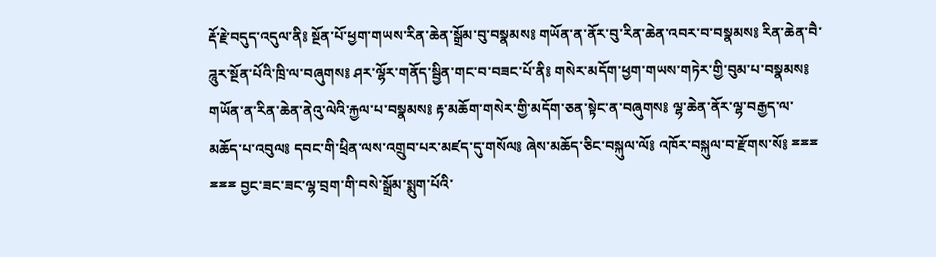རྡོ་རྗེ་བདུད་འདུལ་ནི༔ སྔོན་པོ་ཕྱག་གཡས་རིན་ཆེན་སྒྲོམ་བུ་བསྣམས༔ གཡོན་ན་ནོར་བུ་རིན་ཆེན་འབར་བ་བསྣམས༔ རིན་ཆེན་བཻ་ཌཱུར་སྔོན་པོའི་ཁྲི་ལ་བཞུགས༔ ཤར་ལྷོར་གནོད་སྦྱིན་གང་བ་བཟང་པོ་ནི༔ གསེར་མདོག་ཕྱག་གཡས་གཏེར་གྱི་བུམ་པ་བསྣམས༔ གཡོན་ན་རིན་ཆེན་ནེའུ་ལེའི་རྐྱལ་པ་བསྣམས༔ རྟ་མཆོག་གསེར་གྱི་མདོག་ཅན་སྟེང་ན་བཞུགས༔ ལྷ་ཆེན་ནོར་ལྷ་བརྒྱད་ལ་མཆོད་པ་འབུལ༔ དབང་གི་ཕྲིན་ལས་འགྲུབ་པར་མཛད་དུ་གསོལ༔ ཞེས་མཆོད་ཅིང་བསྐུལ་ལོ༔ འཁོར་བསྐུལ་བ་རྫོགས་སོ༔ ྈྈྈ ྈྈྈ བྱང་ཟང་ཟང་ལྷ་བྲག་གི་བསེ་སྒྲོམ་སྨུག་པོའི་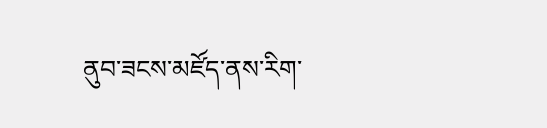ནུབ་ཟངས་མཛོད་ནས་རིག་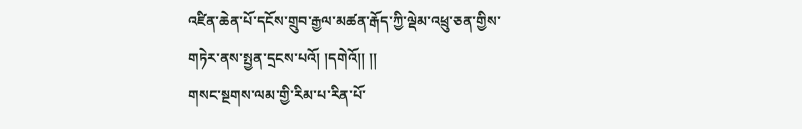འཛིན་ཆེན་པོ་དངོས་གྲུབ་རྒྱལ་མཚན་རྒོད་ཀྱི་ལྡེམ་འཕྲུ་ཅན་གྱིས་གཏེར་ནས་སྤྱན་དྲངས་པའོ། །དགེའོ།། །།
གསང་སྔགས་ལམ་གྱི་རིམ་པ་རིན་པོ་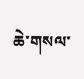ཆེ་གསལ་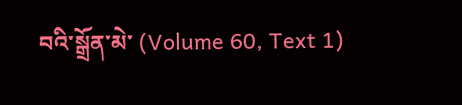བའི་སྒྲོན་མེ་ (Volume 60, Text 1)